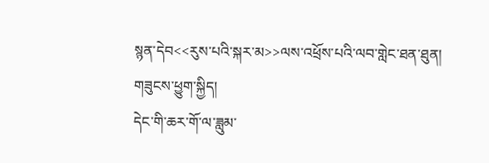སྙན་དེབ<<རུས་པའི་སྐར་མ>>ལས་འཕྲོས་པའི་ལབ་གླེང་ཐན་ཐུན།
གཟུངས་ཕྱུག་སྐྱིད།
དེང་གི་ཆར་གོ་ལ་ཟླུམ་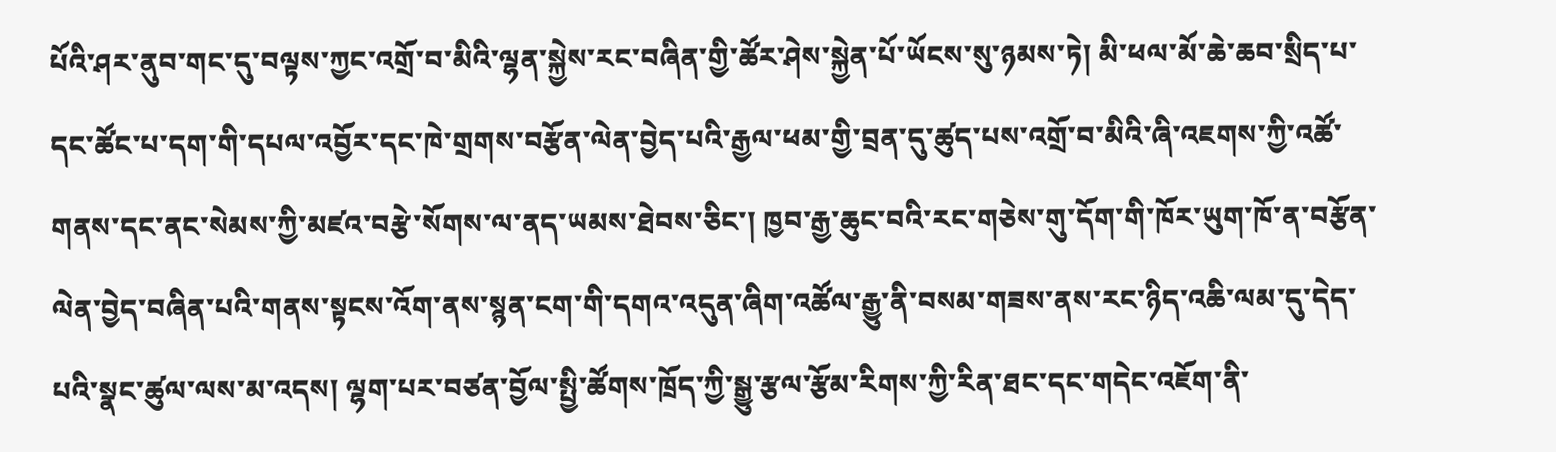པོའི་ཤར་ནུབ་གང་དུ་བལྟས་ཀྱང་འགྲོ་བ་མིའི་ལྷན་སྐྱེས་རང་བཞིན་གྱི་ཚོར་ཤེས་སྐྱེན་པོ་ཡོངས་སུ་ཉམས་ཏེ། མི་ཕལ་མོ་ཆེ་ཆབ་སྲིད་པ་དང་ཚོང་པ་དག་གི་དཔལ་འབྱོར་དང་ཁེ་གྲགས་བརྩོན་ལེན་བྱེད་པའི་རྒྱལ་ཕམ་གྱི་བྲན་དུ་ཚུད་པས་འགྲོ་བ་མིའི་ཞི་འཇགས་ཀྱི་འཚོ་གནས་དང་ནང་སེམས་ཀྱི་མཛའ་བརྩེ་སོགས་ལ་ནད་ཡམས་ཐེབས་ཅིང་། ཁྱབ་རྒྱ་ཆུང་བའི་རང་གཅེས་གུ་དོག་གི་ཁོར་ཡུག་ཁོ་ན་བརྩོན་ལེན་བྱེད་བཞིན་པའི་གནས་སྟངས་འོག་ནས་སྙན་ངག་གི་དགའ་འདུན་ཞིག་འཚོལ་རྒྱུ་ནི་བསམ་གཟས་ནས་རང་ཉིད་འཆི་ལམ་དུ་དེད་པའི་སྣང་ཚུལ་ལས་མ་འདས། ལྷག་པར་བཙན་བྱོལ་སྤྱི་ཚོགས་ཁྲོད་ཀྱི་སྒྱུ་རྩལ་རྩོམ་རིགས་ཀྱི་རིན་ཐང་དང་གདེང་འཇོག་ནི་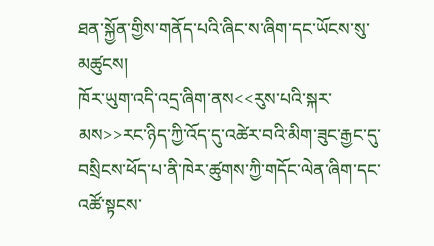ཐན་སྐྱོན་གྱིས་གནོད་པའི་ཞིང་ས་ཞིག་དང་ཡོངས་སུ་མཚུངས།
ཁོར་ཡུག་འདི་འདྲ་ཞིག་ནས<<རུས་པའི་སྐར་མས>>རང་ཉིད་ཀྱི་འོད་དུ་འཚེར་བའི་མིག་ཟུང་རྒྱང་དུ་བསྲིངས་ཕོད་པ་ནི་ཁེར་ཚུགས་ཀྱི་གདོང་ལེན་ཞིག་དང་འཚོ་སྟངས་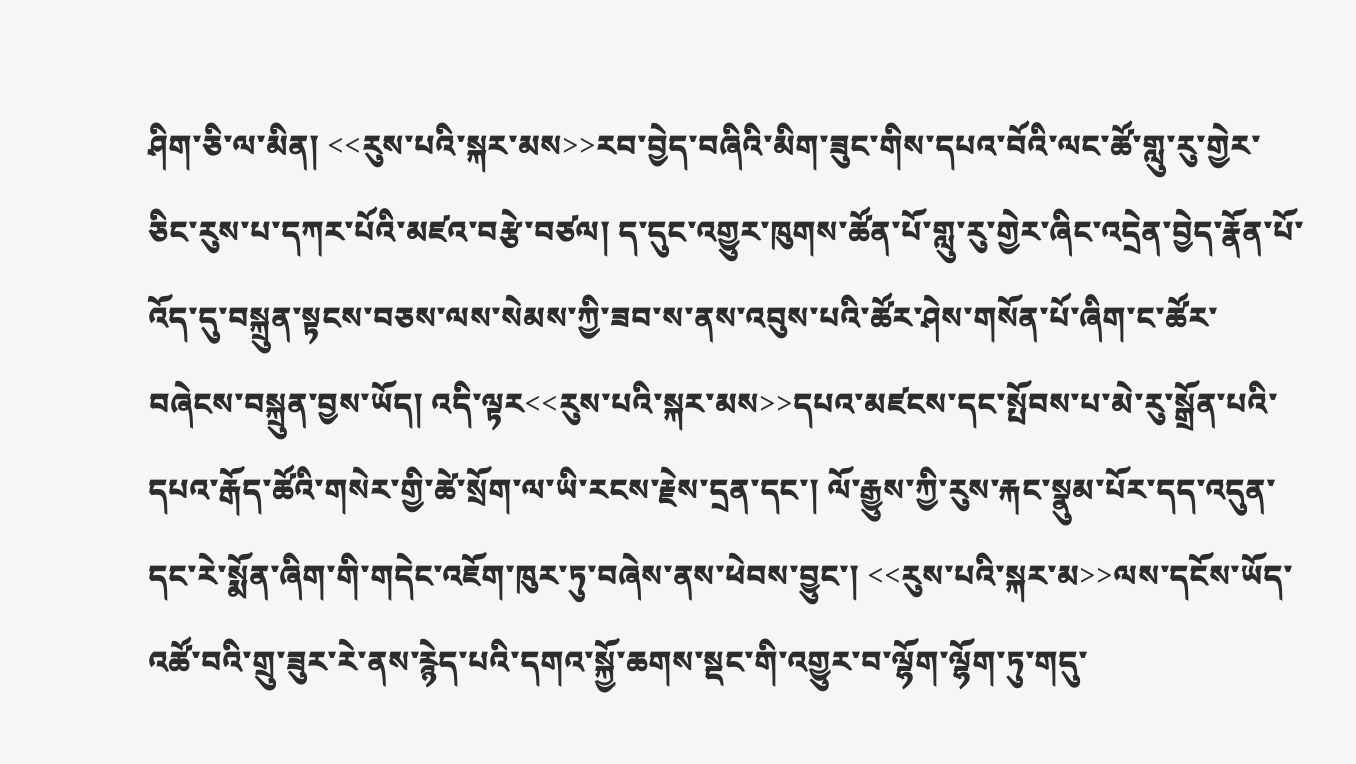ཤིག་ཅི་ལ་མིན། <<རུས་པའི་སྐར་མས>>རབ་བྱེད་བཞིའི་མིག་ཟུང་གིས་དཔའ་བོའི་ལང་ཚོ་གླུ་རུ་གྱེར་ཅིང་རུས་པ་དཀར་པོའི་མཛའ་བརྩེ་བཙལ། ད་དུང་འགྱུར་ཁུགས་ཚོན་པོ་གླུ་རུ་གྱེར་ཞིང་འདྲེན་བྱེད་རྣོན་པོ་འོད་དུ་བསྐྲུན་སྟངས་བཅས་ལས་སེམས་ཀྱི་ཟབ་ས་ནས་འབུས་པའི་ཚོར་ཤེས་གསོན་པོ་ཞིག་ང་ཚོར་བཞེངས་བསྐྲུན་བྱས་ཡོད། འདི་ལྟར<<རུས་པའི་སྐར་མས>>དཔའ་མཛངས་དང་སྤོབས་པ་མེ་རུ་སྒྲོན་པའི་དཔའ་རྒོད་ཚོའི་གསེར་གྱི་ཚེ་སྲོག་ལ་ཡི་རངས་རྗེས་དྲན་དང་། ལོ་རྒྱུས་ཀྱི་རུས་རྐང་སྣུམ་པོར་དད་འདུན་དང་རེ་སྨོན་ཞིག་གི་གདེང་འཇོག་ཁུར་ཏུ་བཞེས་ནས་ཕེབས་བྱུང་། <<རུས་པའི་སྐར་མ>>ལས་དངོས་ཡོད་འཚོ་བའི་གྲུ་ཟུར་རེ་ནས་རྙེད་པའི་དགའ་སྐྱོ་ཆགས་སྡང་གི་འགྱུར་བ་ལྷོག་ལྷོག་ཏུ་གདུ་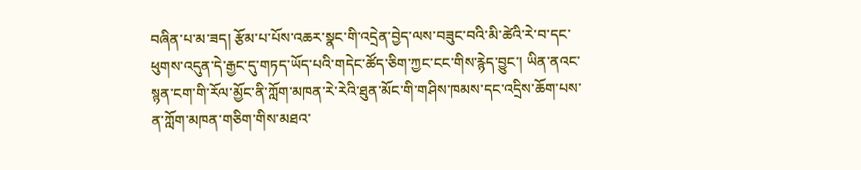བཞིན་པ་མ་ཟད། རྩོམ་པ་པོས་འཆར་སྣང་གི་འདྲེན་བྱེད་ལས་བཟུང་བའི་མི་ཚེའི་རེ་བ་དང་ཕུགས་འདུན་དེ་རྒྱང་དུ་གཏད་ཡོད་པའི་གདེང་ཚོད་ཅིག་ཀྱང་ངང་གིས་རྙེད་བྱུང་། ཡིན་ནའང་སྙན་ངག་གི་རོལ་མྱོང་ནི་ཀློག་མཁན་རེ་རེའི་ཐུན་མོང་གི་གཤིས་ཁམས་དང་འདྲིས་ཆོག་པས་ན་ཀློག་མཁན་གཅིག་གིས་མཐའ་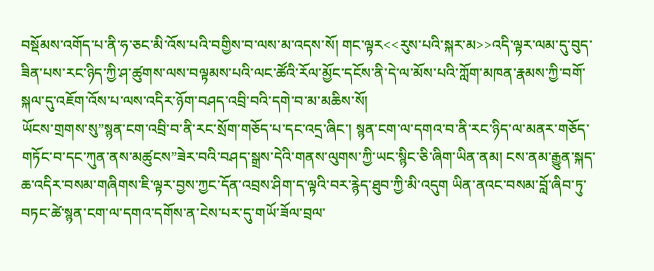བསྡོམས་འགོད་པ་ནི་ཧ་ཅང་མི་འོས་པའི་བགྱིས་བ་ལས་མ་འདས་སོ། གང་ལྟར<<རུས་པའི་སྐར་མ>>འདི་ལྟར་ལམ་དུ་བུད་ཟིན་པས་རང་ཉིད་ཀྱི་ཤ་ཚུགས་ལས་བལྟམས་པའི་ལང་ཚོའི་རོལ་མྱོང་དངོས་ནི་དེ་ལ་མོས་པའི་ཀློག་མཁན་རྣམས་ཀྱི་བགོ་སྐལ་དུ་འཇོག་འོས་པ་ལས་འདིར་ཉོག་བཤད་འབྲི་བའི་དགེ་བ་མ་མཆིས་སོ།
ཡོངས་གྲགས་སུ”སྙན་ངག་འབྲི་བ་ནི་རང་སྲོག་གཅོད་པ་དང་འདྲ་ཞིང་། སྙན་ངག་ལ་དགའ་བ་ནི་རང་ཉིད་ལ་མནར་གཅོད་གཏོང་བ་དང་ཀུན་ནས་མཚུངས”ཟེར་བའི་བཤད་སྒྲས་དེའི་གནས་ལུགས་ཀྱི་ཡང་སྙིང་ཅི་ཞིག་ཡིན་ནམ། ངས་ནམ་རྒྱུན་སྐད་ཆ་འདིར་བསམ་གཞིགས་ཇི་ལྟར་བྱས་ཀྱང་དོན་འབྲས་ཤིག་ད་ལྟའི་བར་རྙེད་ཐུབ་ཀྱི་མི་འདུག ཡིན་ནའང་བསམ་བློ་ཞིབ་ཏུ་བཏང་ཚེ་སྙན་ངག་ལ་དགའ་དགོས་ན་ངེས་པར་དུ་གཡོ་ཟོལ་བྲལ་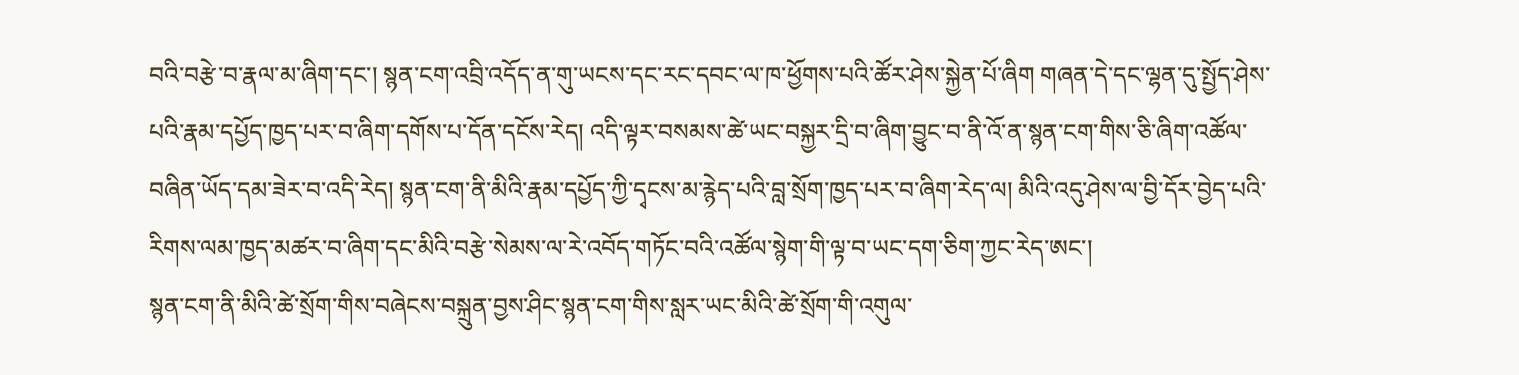བའི་བརྩེ་བ་རྣལ་མ་ཞིག་དང་། སྙན་ངག་འབྲི་འདོད་ན་གུ་ཡངས་དང་རང་དབང་ལ་ཁ་ཕྱོགས་པའི་ཚོར་ཤེས་སྐྱེན་པོ་ཞིག གཞན་དེ་དང་ལྷན་དུ་སྤྱོད་ཤེས་པའི་རྣམ་དཔྱོད་ཁྱད་པར་བ་ཞིག་དགོས་པ་དོན་དངོས་རེད། འདི་ལྟར་བསམས་ཚེ་ཡང་བསྐྱར་དྲི་བ་ཞིག་བྱུང་བ་ནི་འོ་ན་སྙན་ངག་གིས་ཅི་ཞིག་འཚོལ་བཞིན་ཡོད་དམ་ཟེར་བ་འདི་རེད། སྙན་ངག་ནི་མིའི་རྣམ་དཔྱོད་ཀྱི་དྭངས་མ་རྙེད་པའི་བླ་སྲོག་ཁྱད་པར་བ་ཞིག་རེད་ལ། མིའི་འདུ་ཤེས་ལ་བྱི་དོར་བྱེད་པའི་རིགས་ལམ་ཁྱད་མཚར་བ་ཞིག་དང་མིའི་བརྩེ་སེམས་ལ་རེ་འབོད་གཏོང་བའི་འཚོལ་སྙེག་གི་ལྟ་བ་ཡང་དག་ཅིག་ཀྱང་རེད་ཨང་།
སྙན་ངག་ནི་མིའི་ཚེ་སྲོག་གིས་བཞེངས་བསྐྲུན་བྱས་ཤིང་སྙན་ངག་གིས་སླར་ཡང་མིའི་ཚེ་སྲོག་གི་འགུལ་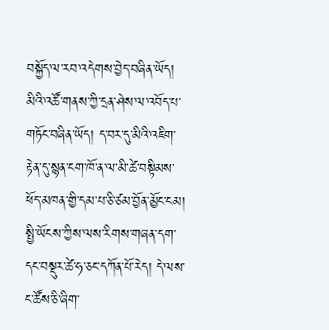བསྐྱོད་ལ་རབ་འདེགས་བྱེད་བཞིན་ཡོད། མིའི་འཚོ་གནས་ཀྱི་དྲན་ཤེས་ལ་འབོད་པ་གཏོང་བཞིན་ཡོད། ད་བར་དུ་མིའི་འཇིག་རྟེན་དུ་སྙན་ངག་ཁོ་ན་ལ་མི་ཚེ་བསྟིམས་ཕོད་མཁན་གྱི་དམ་པ་ཅི་ཙམ་བྱོན་མྱོང་ངམ། སྤྱི་ཡོངས་ཀྱིས་ལས་རིགས་གཞན་དག་དང་བསྡུར་ཚེ་ཧ་ཅང་དཀོན་པོ་རེད། དེ་ལས་ང་ཚོས་ཅི་ཞིག་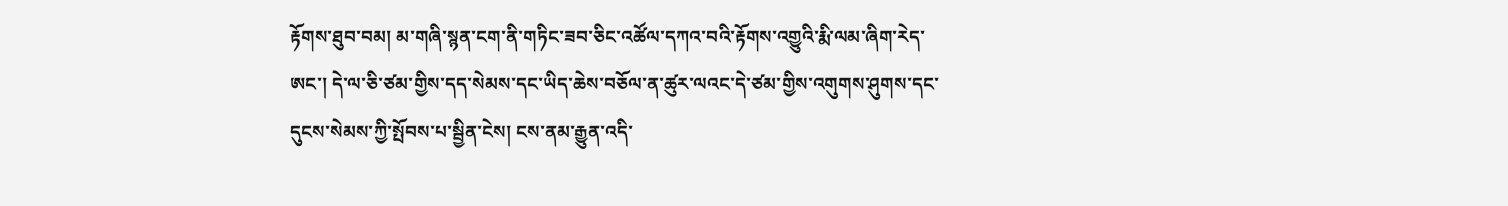རྟོགས་ཐུབ་བམ། མ་གཞི་སྙན་ངག་ནི་གཏིང་ཟབ་ཅིང་འཚོལ་དཀའ་བའི་རྟོགས་འགྱུའི་རྨི་ལམ་ཞིག་རེད་ཨང་། དེ་ལ་ཅི་ཙམ་གྱིས་དད་སེམས་དང་ཡིད་ཆེས་བཅོལ་ན་ཚུར་ལའང་དེ་ཙམ་གྱིས་འགུགས་ཤུགས་དང་དུངས་སེམས་ཀྱི་སྤོབས་པ་སྦྱིན་ངེས། ངས་ནམ་རྒྱུན་འདི་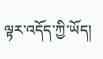ལྟར་འདོད་ཀྱི་ཡོད།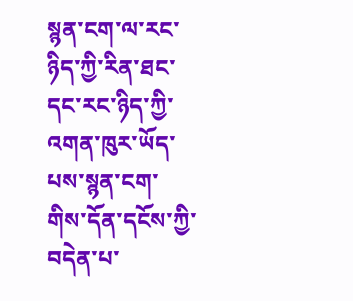སྙན་ངག་ལ་རང་ཉིད་ཀྱི་རིན་ཐང་དང་རང་ཉིད་ཀྱི་འགན་ཁུར་ཡོད་པས་སྙན་ངག་གིས་དོན་དངོས་ཀྱི་བདེན་པ་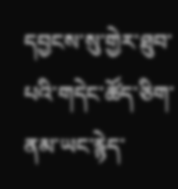དབྱངས་སུ་གྱེར་ཐུབ་པའི་གདེང་ཚོད་ཅིག་ནམ་ཡང་རྙེད་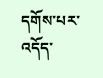དགོས་པར་འདོད་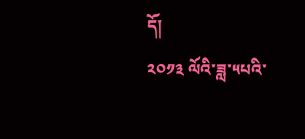དོ།
༢༠༡༣ ལོའི་ཟླ་༥པའི་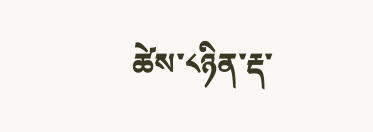ཚེས་༨ཉིན་རྡ་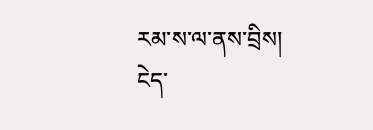རམ་ས་ལ་ནས་བྲིས།
ངེད་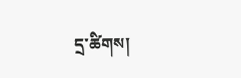དྲ་ཚིགས།